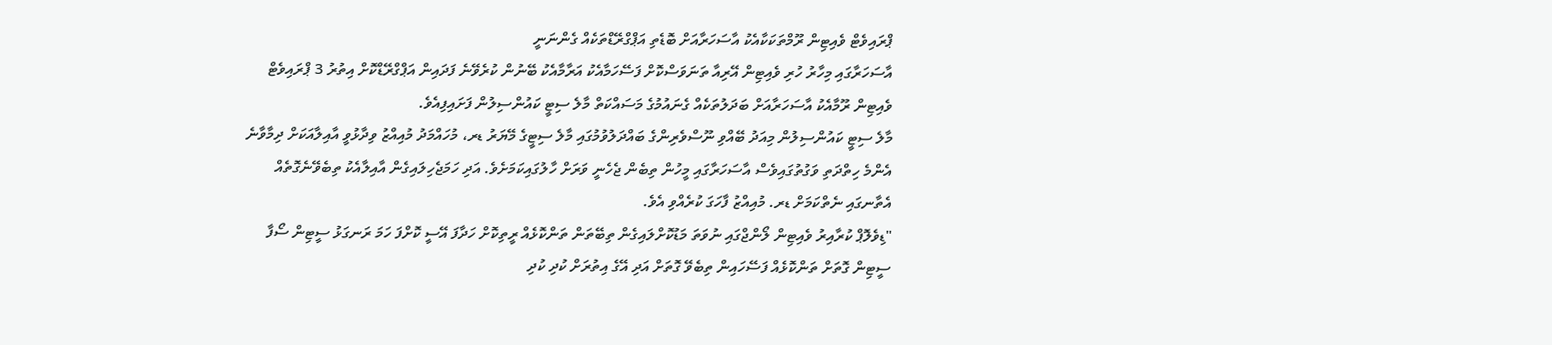ޕްރައިވެޓް ވެއިޓިން ރޫމްތަކަކާއެކު އާސަހަރާއަށް ބޮޑެތި އަޕްގްރޭޑްތަކެއް ގެންނަނީ
އާސަހަރާގައި މިހާރު ހުރި ވެއިޓިން އޭރިއާ ތަނަވަސްކޮށް ފަސޭހަމާއެކު އަރާމާއެކު ބޭނުން ކުރެވޭނެ ފަދައިން އަޕްގްރޭޑްކޮށް އިތުރު 3 ޕްރައިވެޓް ވެއިޓިން ރޫމާއެކު އާސަހަރާއަށް ބަދަލުތަކެއް ގެނައުމުގެ މަސައްކަތް މާލެ ސިޓީ ކައުންސިލުން ފަށައިފިއެވެ.
މާލެ ސިޓީ ކައުންސިލުން މިއަދު ބޭއްވި ނޫސްވެރިންގެ ބައްދަލުވުމުގައި މާލެ ސިޓީގެ މޭޔަރު ޑރ، މުހައްމަދު މުއިއްޒު ވިދާޅުވީ އާއިލާއަކަށް ދިމާވާނެ އެންމެ ހިތްދަތި ވަގުތުގައިވެސް އާސަހަރާގައި މީހުން ތިބެން ޖެހެނީ ވަރަށް ހާލުގައިކަމަށެވެ. އަދި ހަމަޖެހިލައިގެން އާއިލާއެކު ތިބެވޭނެގޮތެއް އެތާނގައި ނެތްކަމަށް ޑރ. މުއިއްޒު ފާހަގަ ކުރެއްވި އެވެ.
"ޑިވެލޮޕް ކުރާއިރު ވެއިޓިން ލޯންޖްގައި ނުވަތަ މަޑުކޮށްލައިގެން ތިބޭތަން ތަންކޮޅެއް ރީތިކޮށް ހަދާފަ އޭސީ ކޮށްފަ ހަމަ ރަނގަޅު ސީޓިން ސޯފާ ސީޓިން ގޮތަށް ތަންކޮޅެއް ފަސޭހައިން ތިބެވޭ ގޮތަށް އަދި އޭގެ އިތުރަށް ކުދި ކުދި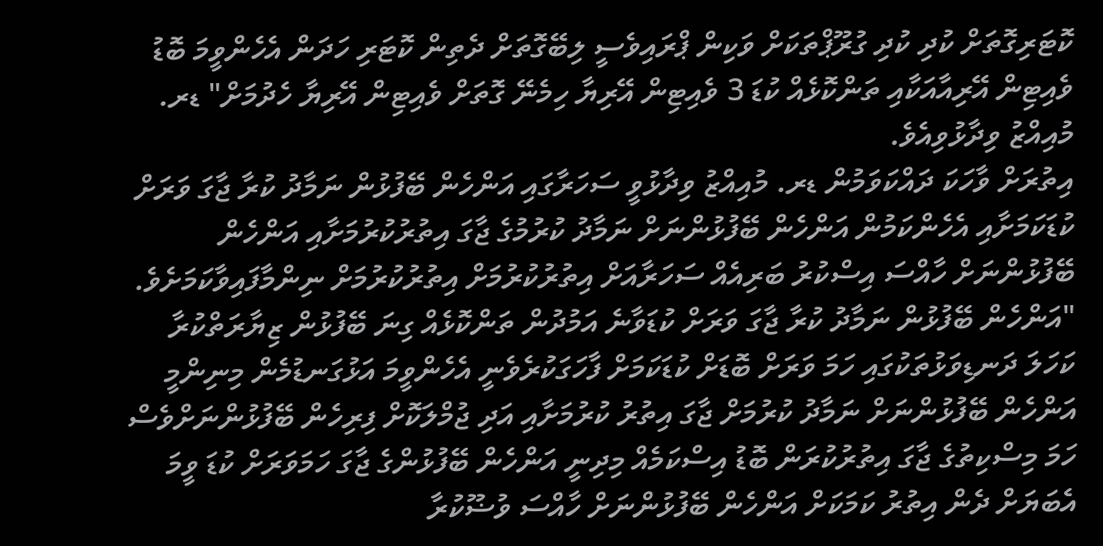ކޮޓަރިގޮތަށް ކުދި ކުދި ގުރޫޕްތަކަށް ވަކިން ޕްރައިވެސީ ލިބޭގޮތަށް ދެތިން ކޮޓަރި ހަދަން އެހެންވީމަ ބޮޑު ވެއިޓިން އޭރިއާއަކާއި ތަންކޮޅެއް ކުޑަ 3 ވެއިޓިން އޭރިޔާ ހިމެނޭ ގޮތަށް ވެއިޓިން އޭރިޔާ ހެދުމަށް" ޑރ. މުއިއްޒު ވިދާޅުވިއެވެ.
އިތުރަށް ވާހަކަ ދައްކަވަމުން ޑރ. މުއިއްޒު ވިދާޅުވީ ސަހަރާގައި އަންހެން ބޭފުޅުން ނަމާދު ކުރާ ޖާގަ ވަރަށް ކުޑަކަމަށާއި އެހެންކަމުން އަންހެން ބޭފުޅުންނަށް ނަމާދު ކުރުމުގެ ޖާގަ އިތުރުކުރުމަށާއި އަންހެން ބޭފުޅުންނަށް ހާއްސަ އިސްކުރު ބަރިއެއް ސަހަރާއަށް އިތުރުކުރުމަށް އިތުރުކުރުމަށް ނިންމާފައިވާކަމަށެވެ.
"އަންހެން ބޭފުޅުން ނަމާދު ކުރާ ޖާގަ ވަރަށް ކުޑަވާނެ އަމުދުން ތަންކޮޅެއް ގިނަ ބޭފުޅުން ޒިޔާރަތްކުރާ ކަހަލަ ދަނޑިވަޅުތަކުގައި ހަމަ ވަރަށް ބޮޑަށް ކުޑަކަމަށް ފާހަގަކުރެވެނީ އެހެންވީމަ އަޅުގަނޑުމެން މިނިންމީ އަންހެން ބޭފުޅުންނަށް ނަމާދު ކުރުމަށް ޖާގަ އިތުރު ކުރުމަށާއި އަދި ޖުމްލަކޮށް ފިރިހެން ބޭފުޅުންނަށްވެސް ހަމަ މިސްކިތުގެ ޖާގަ އިތުރުކުރަން ބޮޑު އިސްކަމެއް މިދިނީ އަންހެން ބޭފުޅުންގެ ޖާގަ ހަމަވަރަށް ކުޑަ ވީމަ އެބަޔަށް ދެން އިތުރު ކަމަކަށް އަންހެން ބޭފުޅުންނަށް ހާއްސަ ވުޟޫކުރާ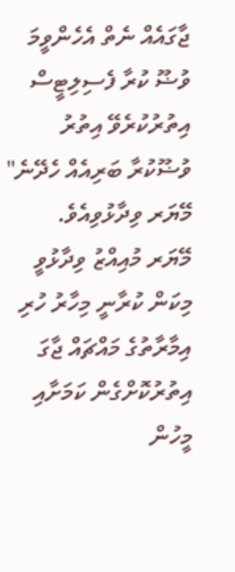ޖާގައެއް ނެތް އެހެންވީމަ ވުޟޫ ކުރާ ފެސިލިޓީސް އިތުރުކުރެވޭ އިތުރު ވުޟޫކުރާ ބަރިއެއް ހެދޭނެ" މޭޔަރ ވިދާޅުވިއެވެ.
މޭޔަރ މުއިއްޒު ވިދާޅުވީ މިކަން ކުރާނީ މިހާރު ހުރި އިމާރާތުގެ މައްޗައް ޖާގަ އިތުރުކޮށްގެން ކަމަށާއި މީހުން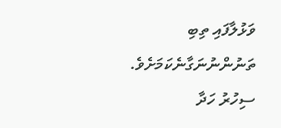ވަޅުލާފައި ތިބި ތަނުންނުނަގާނެކަމަށެވެ.
ސިހުރު ހަދާ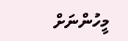މީހުންނަށް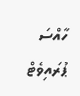ހާއްސަ ޕުރައިވެޓް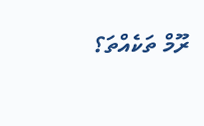ރޫމް ތަކެއްތަ؟